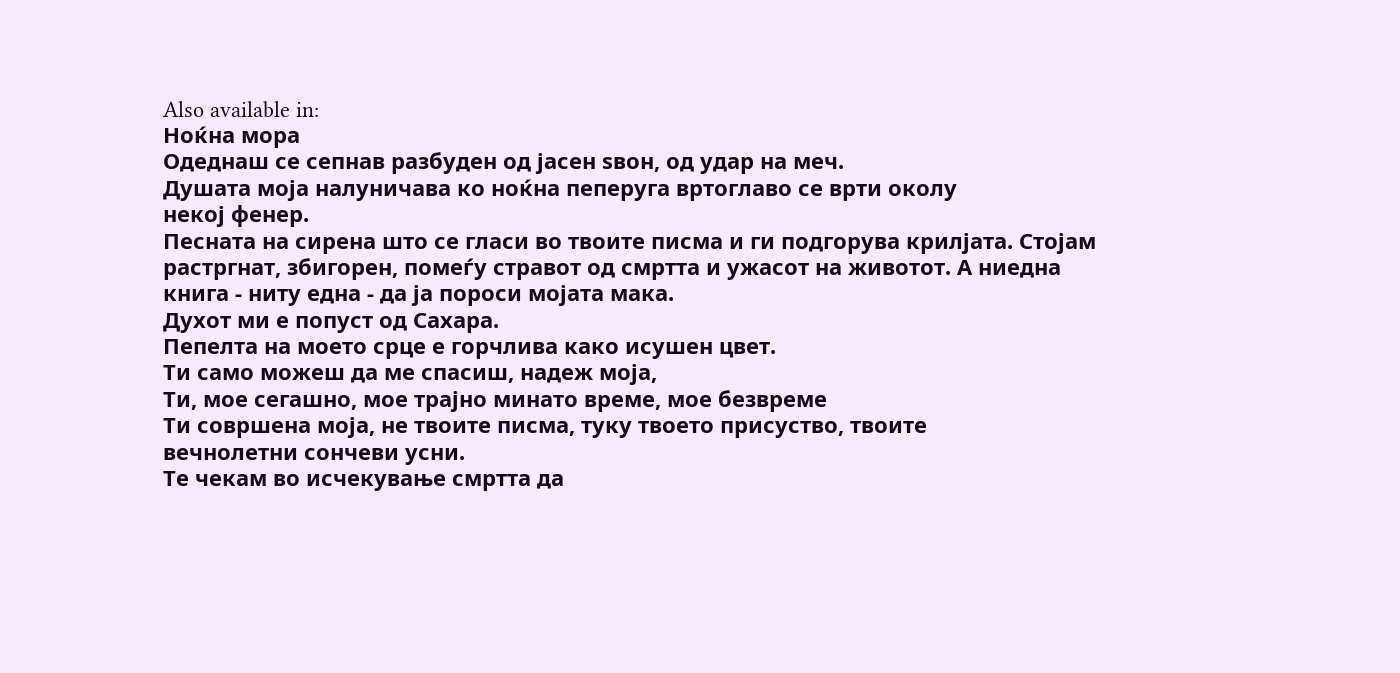Also available in:
Ноќна мора
Одеднаш се сепнав разбуден од јасен ѕвон, од удар на меч.
Душата моја налуничава ко ноќна пеперуга вртоглаво се врти околу
некој фенер.
Песната на сирена што се гласи во твоите писма и ги подгорува крилјата. Стојам растргнат, збигорен, помеѓу стравот од смртта и ужасот на животот. А ниедна книга - ниту една - да ја пороси мојата мака.
Духот ми е попуст од Сахара.
Пепелта на моето срце е горчлива како исушен цвет.
Ти само можеш да ме спасиш, надеж моја,
Ти, мое сегашно, мое трајно минато време, мое безвреме
Ти совршена моја, не твоите писма, туку твоето присуство, твоите
вечнолетни сончеви усни.
Те чекам во исчекување смртта да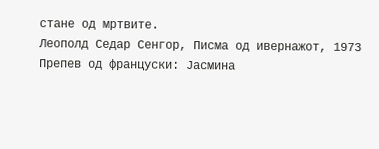стане од мртвите.
Леополд Седар Сенгор, Писма од ивернажот, 1973
Препев од француски: Јасмина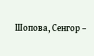Шопова, Сенгор –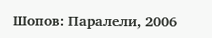Шопов: Паралели, 2006